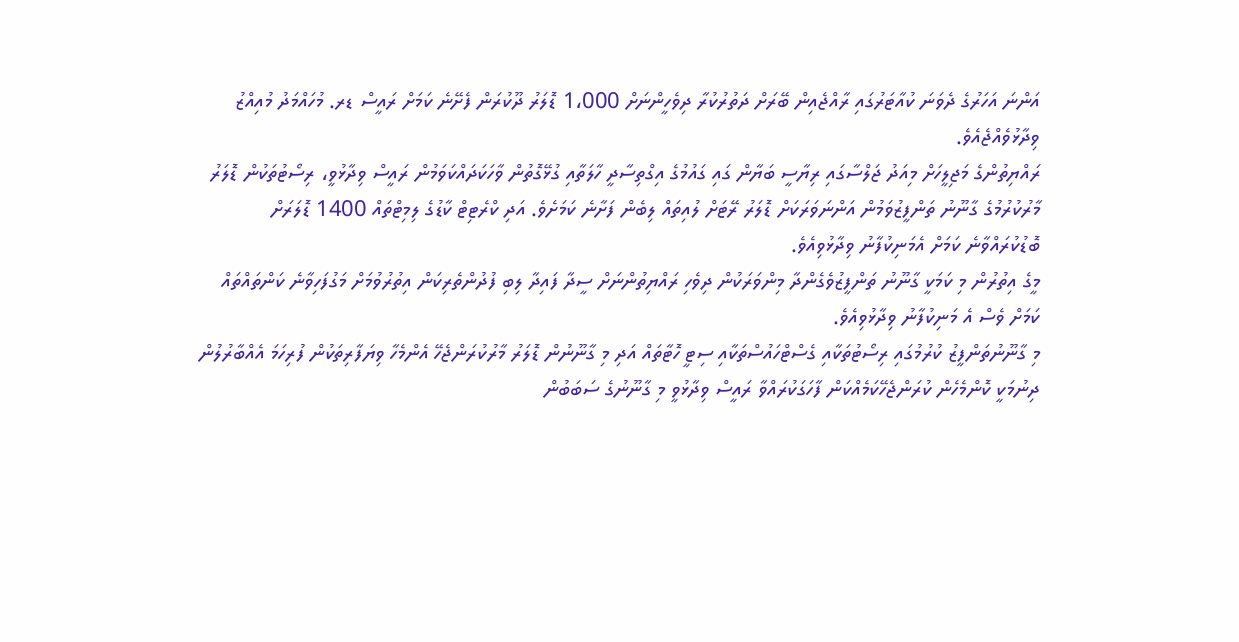އަންނަ އަހަރުގެ ދެވަނަ ކުއާޓަރުގައި ރާއްޖެއިން ބޭރަށް ދަތުރުކުރާ ދިވެހީންނަށް 1،000 ޑޮލަރު ދޫކުރަން ފެށޭނެ ކަމަށް ރައީސް ޑރ. މުހައްމަދު މުއިއްޒު ވިދާޅުވެއްޖެއެވެ.
ރައްޔިތުންގެ މަޖިލީހަށް މިއަދު ޖަލްސާގައި ރިޔާސީ ބަޔާން ގައި ގައުމުގެ އިގްތިސާދީ ހާލަތާއި ގުޅޭގޮތުން ވާހަކަދައްކަވަމުން ރައީސް ވިދާޅުވީ، ރިސޯޓުތަކުން ޑޮލަރު މާރުކުރުމުގެ ގާނޫނު ތަންފީޒުވަމުން އަންނަވަރަކަށް ޑޮލަރު ރޭޓަށް ލުއިތައް ލިބެން ފަށާނެ ކަމަށެވެ. އަދި ކްރެޓިޓް ކާޑުގެ ލިމިޓްތައް 1400 ޑޮލަރަށް ބޮޑުކުރައްވާނެ ކަމަށް އެމަނިކުފާނު ވިދާޅުވިއެވެ.
މީގެ އިތުރުން މި ކަމަކީ ގާނޫނު ތަންފީޒުވެގެންދާ މިންވަރަކުން ދިވެހި ރައްޔިތުންނަށް ސީދާ ފައިދާ ލިބި ފުދުންތެރިކަން އިތުރުވުމަށް މަގުފަހިވާނެ ކަންތައްތައް ކަމަށް ވެސް އެ މަނިކުފާނު ވިދާޅުވިއެވެ.
މި ގާނޫނުތަންފީޒު ކުރުމުގައި ރިސޯޓުތަކާއި ގެސްޓްހައުސްތަކާއި ސިޓީ ހޮޓާތައް އަދި މި ގާނޫނުން ޑޮލަރު މާރުކުރަންޖެހޭ އެންމެހާ ވިޔަފާރިތަކުން ފުރިހަމަ އެއްބާރުލުން ދިނުމަކީ ކޮންމެހެން ކުރަންޖެހޭކަމެއްކަން ފާހަގަކުރައްވާ ރައީސް ވިދާޅުވީ މި ގާނޫނުގެ ސަބަބުން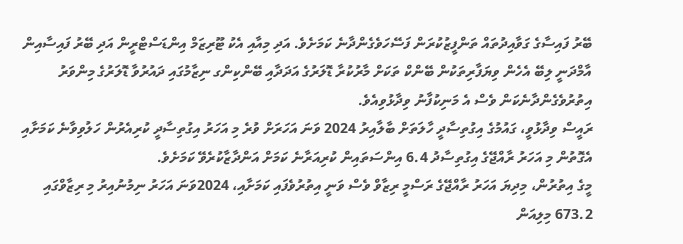ބޭރު ފައިސާގެ ގަވާއިދުތައް ތަންފީޒުކުރަން ފަސޭހަވެގެންދާނެ ކަމަށެވެ. އަދި މިއާއި އެކު ޓޫރިޒަމް އިންޑަސްޓްރީން އަދި ބޭރު ފައިސާއިން އާމްދަނީ ލިބޭ އެހެން ވިޔަފާރިތަކުން ބޭންކް ތަކަށް މާރުކުރާ ޑޮލަރުގެ އަދަދާއި ބޭންކިންގ ނިޒާމުގައި ދައުރުވާ ޑޮލަރުގެ މިންވަރު އިތުރުވެގެންދާނެކަން ވެސް އެ މަނިކުފާނު ވިދާޅުވިއެވެ.
ރައީސް ވިދާޅުވީ، ގައުމުގެ އިގުތިސާދީ ހާލަތަށް ބާލާއިރު 2024 ވަނަ އަހަރަށް ވުރެ މި އަހަރު އިގުތިސާދީ ކުރިއެރުން ހަލުވިވާނެ ކަމަށާއި އެގޮތުން މި އަހަރު ރާއްޖޭގެ އިގުތިސާދު 6.4 އިންސަތައިން ކުރިއަރާނެ ކަމަށް އަންދާޒާކުރެވޭ ކަމަށެވެ.
މީގެ އިތުރުން، މިދިޔަ އަހަރު ރާއްޖޭގެ ރަސްމީ ރިޒާވް ވެސް ވަނީ އިތުރުވެފައި ކަމަށާއި، 2024ވަނަ އަހަރު ނިމުނުއިރު މި ރިޒާވްގައި 673.2 މިލިއަން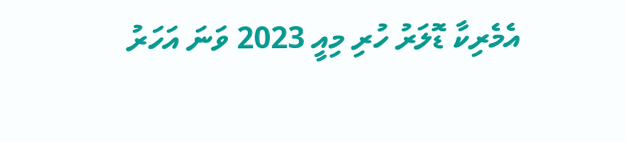އެމެރިކާ ޑޮލަރު ހުރި މިއީ 2023 ވަނަ އަހަރު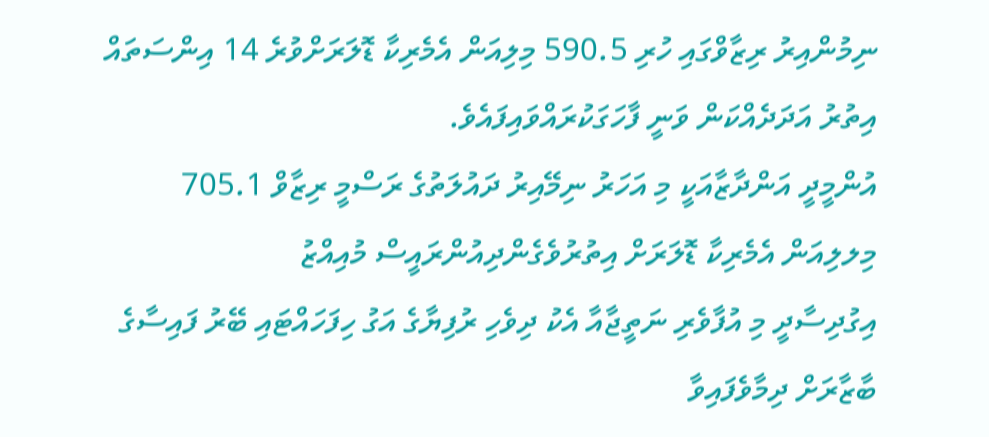ނިމުންއިރު ރިޒާވްގައި ހުރި 590.5 މިލިއަން އެމެރިކާ ޑޮލަރަށްވުރެ 14 އިންސަތައް އިތުރު އަދަދެއްކަން ވަނީ ފާހަގަކުރައްވައިފައެވެ.
އުންމީދީ އަންދާޒާއަކީ މި އަހަރު ނިމޭއިރު ދައުލަތުގެ ރަސްމީ ރިޒާވް 705.1 މިލލިއަން އެމެރިކާ ޑޮލަރަށް އިތުރުވެގެންދިއުންރައީސް މުއިއްޒު
އިގުދިސާދީ މި އުފާވެރި ނަތީޖާއާ އެކު ދިވެހި ރުފިޔާގެ އަގު ހިފަހައްޓައި ބޭރު ފައިސާގެ ބާޒާރަށް ދިމާވެފައިވާ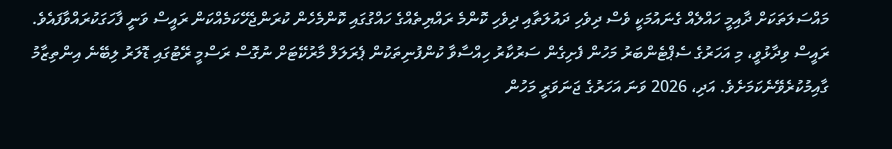މައްސަލަތަކަށް ދާއިމީ ހައްލެއް ގެނައުމަކީ ވެސް ދިވެހި ދައުލަތާއި ދިވެހި ކޮންމެ ރައްޔިތެއްގެ ހައްގުގައި ކޮންމެހެން ކުރަންޖެހޭކަމެއްކަން ރައީސް ވަނީ ފާހަގަކުރައްވާފައެވެ.
ރައީސް ވިދާޅުވީ، މި އަހަރުގެ ސެޕްޓެންބަރު މަހުން ފެށިގެން ސަރުކާރު ހިއްސާވާ ކުންފުނިތަކުން ޕެރަލަލް މާރުކޭޓަށް ނުގޮސް ރަސްމީ ރޭޓުގައި ޑޮލަރު ލިބޭނެ އިންތިޒާމު ގާއިމުކުރެވޭނެކަމަށެވެ. އަދި، 2026 ވަނަ އަހަރުގެ ޖަނަވަރީ މަހުން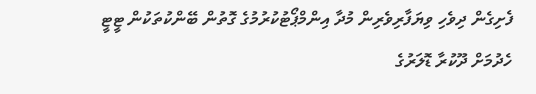ފެށިގެން ދިވެހި ވިޔަފާރިވެރިން މުދާ އިންމްޕޯޓުކުރުމުގެ ގޮތުން ބޭންކުތަކުން ޓީޓީ ހެދުމަށް ދޫކުރާ ޑޮލަރުގެ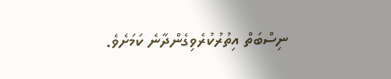ނިސްބަތް އިތުރުކުރެވިގެންދާނެ ކަމަށެވެ.